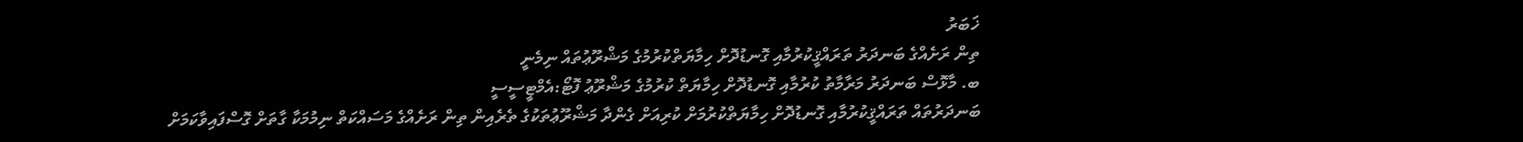ޚަބަރު
ތިން ރަށެއްގެ ބަނދަރު ތަރައްޤީކުރުމާއި ގޮނޑުދޮށް ހިމާޔަތްކުރުމުގެ މަޝްރޫޢުތައް ނިމެނީ
ބ. މާޅޮސް ބަނދަރު މަރާމާތު ކުރުމާއި ގޮނޑުދޮށް ހިމާޔަތް ކުރުމުގެ މަޝްރޫޢު ފޮޓޯ:އެމްޓީސީސީ
ބަނދަރުތައް ތަރައްޤީކުރުމާއި ގޮނޑުދޮށް ހިމާޔަތްކުރުމަށް ކުރިއަށް ގެންދާ މަޝްރޫޢުތަކުގެ ތެރެއިން ތިން ރަށެއްގެ މަސައްކަތް ނިމުމަކާ ގާތަށް ގޮސްފައިވާކަމަށް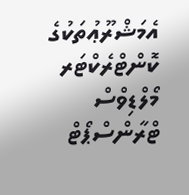އެމަޝްރޫޢުތަކުގެ ކޮންޓްރެކްޓަރ މޯލްޑިވްސް ޓްރާންސްޕޯޓް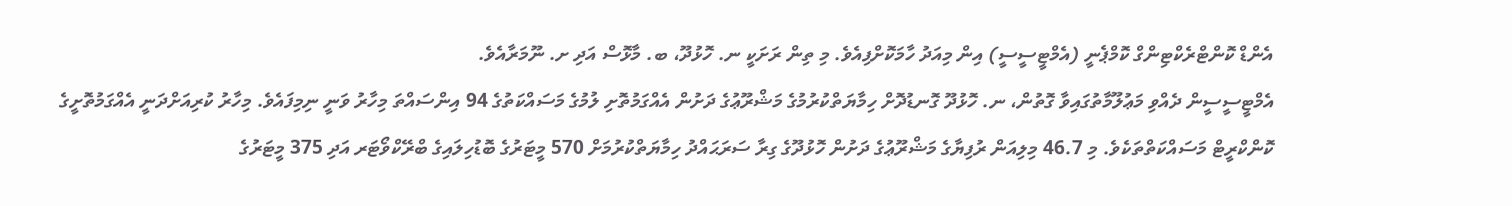އެންޑް ކޮންޓްރެކްޓިންގް ކޮމްޕެނީ (އެމްޓީސީސީ) އިން މިއަދު ހާމަކޮށްފިއެވެ. މި ތިން ރަށަކީ ނ. ހޮޅުދޫ، ބ. މާޅޮސް އަދި ށ. ނޫމަރާއެވެ.
އެމްޓީސީސީން ދެއްވި މަޢުލޫމާތުގައިވާ ގޮތުން، ނ. ހޮޅުދޫ ގޮނޑުދޮށް ހިމާޔަތްކުރުމުގެ މަޝްރޫޢުގެ ދަށުން އެއްގަމުތޮށި ލުމުގެ މަސައްކަތުގެ 94 އިންސައްތަ މިހާރު ވަނީ ނިމިފައެވެ. މިހާރު ކުރިއަށްދަނީ އެއްގަމުތޮށީގެ ކޮންކްރީޓް މަސައްކަތްތަކެވެ. މި 46.7 މިލިއަން ރުފިޔާގެ މަޝްރޫޢުގެ ދަށުން ހޮޅުދޫގެ ގިރާ ސަރަޙައްދު ހިމާޔަތްކުރުމަށް 570 މީޓަރުގެ ބޮޑުހިލައިގެ ބްރޭކްވޯޓަރ އަދި 375 މީޓަރުގެ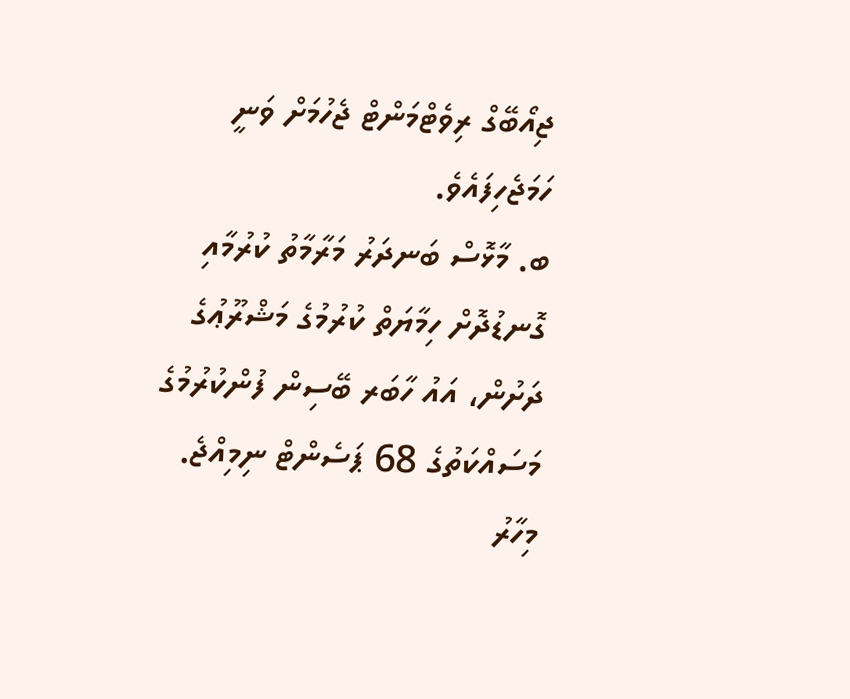ޖިއޯބޭގް ރިވެޓްމަންޓް ޖެހުމަށް ވަނީ ހަމަޖެހިފައެވެ.
ބ. މާޅޮސް ބަނދަރު މަރާމާތު ކުރުމާއި ގޮނޑުދޮށް ހިމާޔަތް ކުރުމުގެ މަޝްރޫޢުގެ ދަށުން، އައު ހާބަރ ބޭސިން ފުންކުރުމުގެ މަސައްކަތުގެ 68 ޕަސެންޓް ނިމިއްޖެ. މިހާރު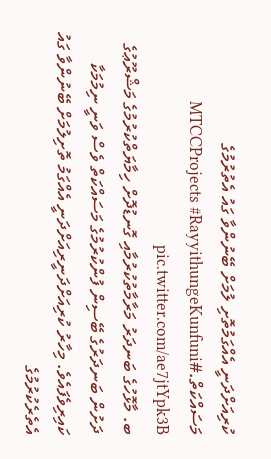ކުރިއަށްދަނީ އެއްގަމުތޮށި ލުމަށް ބޭނުންވާ ގައު އެތުރުމުގެ މަސައްކަތް.#MTCCProjects #RayyithungeKunfuni pic.twitter.com/ae7jtYpk3B
ބ. މާޅޮހުގެ ބަނދަރު މަރާމާތުކުރުމާއި ގޮނޑުދޮށް ހިމާޔަތްކުރުމުގެ މަޝްރޫޢުގެ ދަށުން ބަނދަރުގެ ބޭސިން ފުންކުރުމުގެ މަސައްކަތް ވެސް ވަނީ ނިމުމަކާ ކައިރިވެފައެވެ. މިހާރު ކުރިއަށްދަނީރިއަށްދަނީ އެއްގަމު ތޮށިލުމަށް ބޭނުންވާ ގައު އެތެރެކުރުމުގެ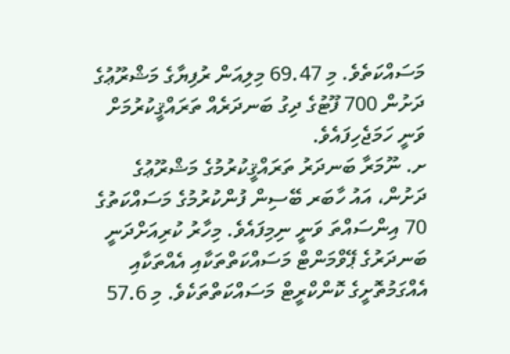މަސައްކަތެވެ. މި 69.47 މިލިއަން ރުފިޔާގެ މަޝްރޫޢުގެ ދަށުން 700 ފޫޓުގެ ދިގު ބަނދަރެއް ތަރައްޤީކުރުމަށް ވަނީ ހަމަޖެހިފައެވެ.
ށ. ނޫމަރާ ބަނދަރު ތަރައްޤީކުރުމުގެ މަޝްރޫޢުގެ ދަށުން، އައު ހާބަރ ބޭސިން ފުންކުރުމުގެ މަސައްކަތުގެ 70 އިންސައްތަ ވަނީ ނިމިފައެވެ. މިހާރު ކުރިއަށްދަނީ ބަނދަރުގެ ޕޭވްމަންޓް މަސައްކަތްތަކާއި އެއްތަކާއި އެއްގަމުތޮށީގެ ކޮންކްރީޓް މަސައްކަތްތަކެވެ. މި 57.6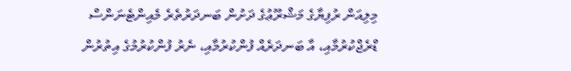މިލިއަން ރުފިޔާގެ މަޝްރޫޢުގެ ދަށުން ބަނދަރުތެރެ މެއިންޓެނަންސް ޑްރެޖްކުރުމާއި، އާ ބަނދަރެއް ފުންކުރުމާއި، ނެރު ފުންކުރުމުގެ އިތުރުން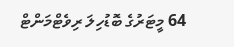64 މީޓަރުގެ ބޮޑުހިލަ ރިވެޓްމަންޓް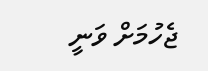ޖެހުމަށް ވަނީ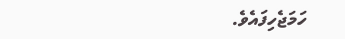ހަމަޖެހިފައެވެ.